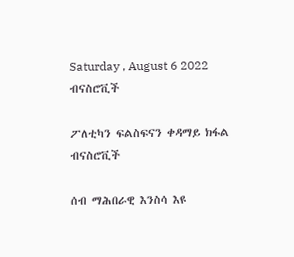Saturday , August 6 2022
ብናስሮቪች

ፖለቲካን ፍልስፍናን ቀዳማይ ክፋል ብናስሮቪች

ሰብ ማሕበራዊ እንስሳ እዩ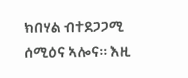ክበሃል ብተደጋጋሚ ሰሚዕና ኣሎና፡፡ እዚ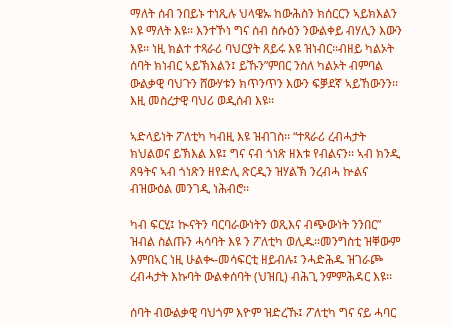ማለት ሰብ ንበይኑ ተነጺሉ ህላዌኡ ከውሕስን ክሰርርን ኣይክእልን እዩ ማለት እዩ፡፡ እንተኾነ ግና ሰብ ስሱዕን ንውልቀይ ብሃሊን እውን እዩ፡፡ ነዚ ክልተ ተጻራሪ ባህርያት ጸይሩ እዩ ዝነብር፡፡ብዘይ ካልኦት ሰባት ክነብር ኣይኽእልን፤ ይኹን”ምበር ንስለ ካልኦት ብምባል ውልቃዊ ባህጉን ሸውሃቱን ክጥንጥን እውን ፍቓደኛ ኣይኸውንን፡፡ እዚ መስረታዊ ባህሪ ወዲሰብ እዩ፡፡

ኣድላይነት ፖለቲካ ካብዚ እዩ ዝብገስ፡፡ “ተጻራሪ ረብሓታት ክህልወና ይኽእል እዩ፤ ግና ናብ ጎነጽ ዘእቱ የብልናን፡፡ ኣብ ክንዲ ጸዓትና ኣብ ጎነጽን ዘየድሊ ጽርዲን ዝሃልኽ ንረብሓ ኵልና ብዝውዕል መንገዲ ነሕብሮ፡፡

ካብ ፍርሂ፤ ኲናትን ባርባራውነትን ወጺእና ብጭውነት ንንበር” ዝብል ስልጡን ሓሳባት እዩ ን ፖለቲካ ወሊዱ፡፡መንግስቲ ዝቐውም እምበኣር ነዚ ሁልቊ-መሳፍርቲ ዘይብሉ፤ ንሓድሕዱ ዝገራጮ ረብሓታት እኩባት ውልቀሰባት (ህዝቢ) ብሕጊ ንምምሕዳር እዩ፡፡

ሰባት ብውልቃዊ ባህጎም እዮም ዝድረኹ፤ ፖለቲካ ግና ናይ ሓባር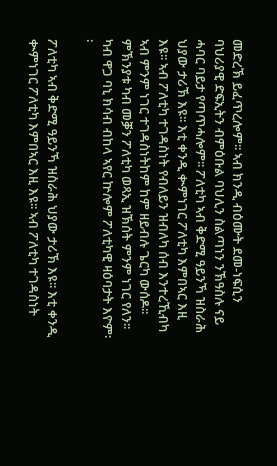መድረኽ ይፈጥረሎም፡፡ ኣብ ክንዲ ብዕሙት ደመ-ነፍሲን ባህሪያዊ ድፍኢትን ብምዕቡል ባህሊን ስልጣነን ንኽዓስሉ ናይ ሓባር ባይታ የጣጥሓሎም፡፡ ፖለቲካ ኣብ ቅድሚ ዓይንኻ ዝስራሕ ህያው ታሪኽ እዩ፡፡ እቲ ቀንዲ ቊምነገር ፖለቲካ እምበኣር እዚ እዩ፡፡ ኣብ ፖለቲካ ተገዳስነት የብለይን ዝብለካ ሰብ እንተረኺብካ ኣብ ምንም ነገር ተገዳስነትከም ከም ዘይብሉ ጌርካ ውሰዶ፡፡ ምኽንያቱ ካብ መቓን ፖለቲካ ወጻኢ ዝኽሰት ምንም ነገር የለን፡፡ ካብ ዋጋ ባኒ ክሳብ ብከላ ኣየር ኵሎም ፖለቲካዊ ዛዕባታት እዮም፡፡

ፖለቲካ ኣብ ቅድሚ ዓይንኻ ዝስራሕ ህያው ታሪኽ እዩ፡፡ እቲ ቀንዲ ቊምነገር ፖለቲካ እምበኣር እዚ እዩ፡፡ ኣብ ፖለቲካ ተገዳስነት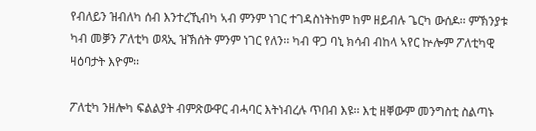የብለይን ዝብለካ ሰብ እንተረኺብካ ኣብ ምንም ነገር ተገዳስነትከም ከም ዘይብሉ ጌርካ ውሰዶ፡፡ ምኽንያቱ ካብ መቓን ፖለቲካ ወጻኢ ዝኽሰት ምንም ነገር የለን፡፡ ካብ ዋጋ ባኒ ክሳብ ብከላ ኣየር ኵሎም ፖለቲካዊ ዛዕባታት እዮም፡፡

ፖለቲካ ንዘሎካ ፍልልያት ብምጽውዋር ብሓባር እትነብረሉ ጥበብ እዩ፡፡ እቲ ዘቐውም መንግስቲ ስልጣኑ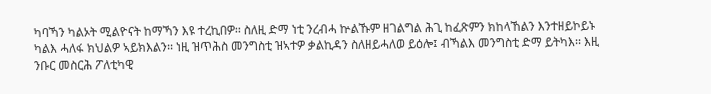ካባኻን ካልኦት ሚልዮናት ከማኻን እዩ ተረኪበዎ፡፡ ስለዚ ድማ ነቲ ንረብሓ ኵልኹም ዘገልግል ሕጊ ከፈጽምን ክከላኸልን እንተዘይኮይኑ ካልእ ሓለፋ ክህልዎ ኣይክእልን፡፡ ነዚ ዝጥሕስ መንግስቲ ዝኣተዎ ቃልኪዳን ስለዘይሓለወ ይዕሎ፤ ብኻልእ መንግስቲ ድማ ይትካእ፡፡ እዚ ንቡር መስርሕ ፖለቲካዊ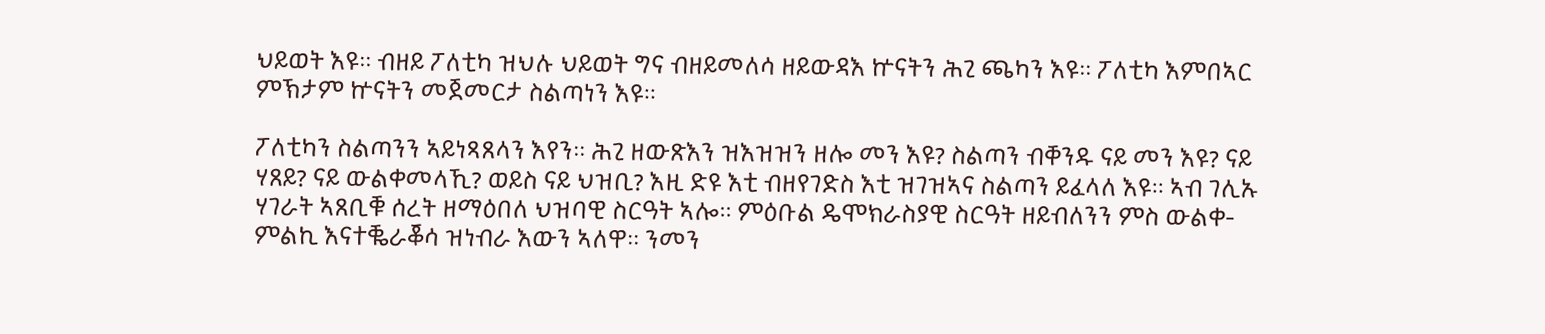ህይወት እዩ፡፡ ብዘይ ፖለቲካ ዝህሉ ህይወት ግና ብዘይመለሳ ዘይውዳእ ኵናትን ሕጊ ጫካን እዩ፡፡ ፖለቲካ እምበኣር ምኽታም ኵናትን መጀመርታ ስልጣነን እዩ፡፡

ፖለቲካን ስልጣንን ኣይነጻጸላን እየን፡፡ ሕጊ ዘውጽእን ዝእዝዝን ዘሎ መን እዩ? ስልጣን ብቐንዱ ናይ መን እዩ? ናይ ሃጸይ? ናይ ውልቀመላኺ? ወይስ ናይ ህዝቢ? እዚ ድዩ እቲ ብዘየገድስ እቲ ዝገዝኣና ስልጣን ይፈላለ እዩ፡፡ ኣብ ገሊኡ ሃገራት ኣጸቢቑ ሰረት ዘማዕበለ ህዝባዊ ስርዓት ኣሎ፡፡ ምዕቡል ዴሞክራስያዊ ስርዓት ዘይብለንን ምስ ውልቀ-ምልኪ እናተቘራቖሳ ዝነብራ እውን ኣለዋ፡፡ ንመን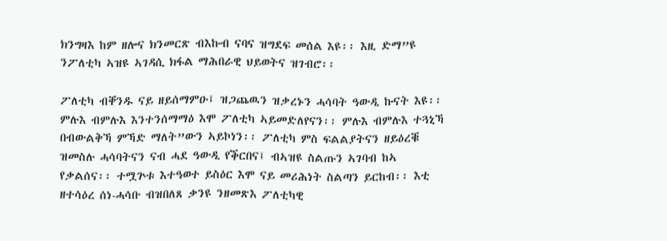ክንግዛእ ከም ዘሎና ክንመርጽ ብእኩብ ናባና ዝግደፍ መሰል እዩ፡፡ እዚ ድማ”ዩ ንፖለቲካ ኣዝዩ ኣገዳሲ ክፋል ማሕበራዊ ህይወትና ዝገብሮ፡፡

ፖለቲካ ብቐንዱ ናይ ዘይሰማምዑ፤ ዝጋጨዉን ዝቃረኑን ሓሳባት ዓውዲ ኩናት እዩ፡፡ ምሉእ ብምሉእ እንተንሰማማዕ እሞ ፖለቲካ ኣይመድለየናን፡፡ ምሉእ ብምሉእ ተጓኒኻ በብውልቅኻ ምኻድ ማለት”ውን ኣይኮነን፡፡ ፖለቲካ ምስ ፍልልያትናን ዘይዕረቑ ዝመስሉ ሓሳባትናን ናብ ሓደ ዓውዲ የቕርበና፤ ብኣዝዩ ስልጡን ኣገባብ ከኣ የቃልሰና፡፡ ተሟጕቱ እተዓወተ ይስዕር እሞ ናይ መሪሕነት ስልጣን ይርከብ፡፡ እቲ ዘተሳዕረ ሰነ-ሓሳቡ ብዝበለጸ ቃንዩ ንዘመጽእ ፖለቲካዊ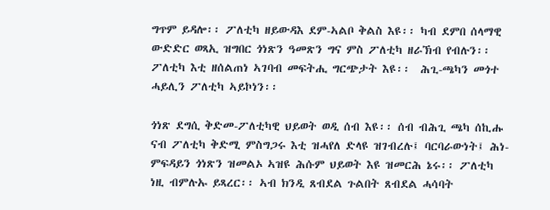ግጥም ይዳሎ፡፡ ፖለቲካ ዘይውዳእ ደም-ኣልቦ ቅልስ እዩ፡፡ ካብ ደምበ ሰላማዊ ውድድር ወጻኢ ዝግበር ጎነጽን ዓመጽን ግና ምስ ፖለቲካ ዘራኽብ የብሉን፡፡ ፖለቲካ እቲ ዘሰልጠነ ኣገባብ መፍትሒ ግርጭታት እዩ፡፡  ሕጊ-ጫካን መጎተ ሓይሊን ፖለቲካ ኣይኮነን፡፡

ጎነጽ ደግሲ ቅድመ-ፖለቲካዊ ህይወት ወዲ ሰብ እዩ፡፡ ሰብ ብሕጊ ጫካ ሰኪሑ ናብ ፖለቲካ ቅድሚ ምስግጋሩ እቲ ዝሓየለ ድላዩ ዝገብረሉ፤ ባርባራውነት፤ ሕነ-ምፍዳይን ጎነጽን ዝመልኦ ኣዝዩ ሕሱም ህይወት እዩ ዝመርሕ ኔሩ፡፡ ፖለቲካ ነዚ ብምሉኡ ይጻረር፡፡ ኣብ ክንዲ ጸብደል ጉልበት ጸብደል ሓሳባት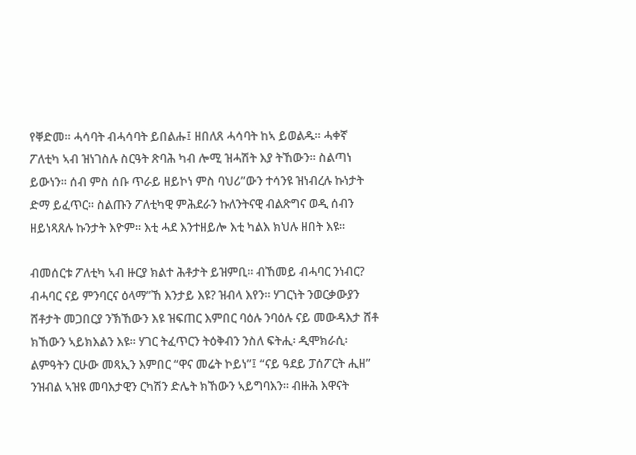የቐድመ፡፡ ሓሳባት ብሓሳባት ይበልሑ፤ ዘበለጸ ሓሳባት ከኣ ይወልዱ፡፡ ሓቀኛ ፖለቲካ ኣብ ዝነገስሉ ስርዓት ጽባሕ ካብ ሎሚ ዝሓሽት እያ ትኸውን፡፡ ስልጣነ ይውነን፡፡ ሰብ ምስ ሰቡ ጥራይ ዘይኮነ ምስ ባህሪ”ውን ተሳንዩ ዝነብረሉ ኩነታት ድማ ይፈጥር፡፡ ስልጡን ፖለቲካዊ ምሕደራን ኩለንትናዊ ብልጽግና ወዲ ሰብን ዘይነጻጸሉ ኩንታት እዮም፡፡ እቲ ሓደ እንተዘይሎ እቲ ካልእ ክህሉ ዘበት እዩ፡፡

ብመሰርቱ ፖለቲካ ኣብ ዙርያ ክልተ ሕቶታት ይዝምቢ፡፡ ብኸመይ ብሓባር ንነብር? ብሓባር ናይ ምንባርና ዕላማ”ኸ እንታይ እዩ? ዝብላ እየን፡፡ ሃገርነት ንወርቃውያን ሸቶታት መጋበርያ ንኽኸውን እዩ ዝፍጠር እምበር ባዕሉ ንባዕሉ ናይ መውዳእታ ሸቶ ክኸውን ኣይክእልን እዩ፡፡ ሃገር ትፈጥርን ትዕቅብን ንስለ ፍትሒ፡ ዲሞክራሲ፡ ልምዓትን ርሁው መጻኢን እምበር “ዋና መሬት ኮይነ”፤ “ናይ ዓደይ ፓሰፖርት ሒዘ” ንዝብል ኣዝዩ መባእታዊን ርካሽን ድሌት ክኸውን ኣይግባእን፡፡ ብዙሕ እዋናት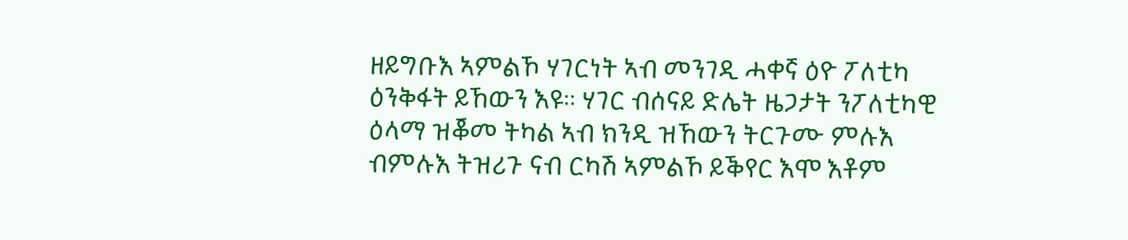ዘይግቡእ ኣምልኾ ሃገርነት ኣብ መንገዲ ሓቀኛ ዕዮ ፖለቲካ ዕንቅፋት ይኸውን እዩ፡፡ ሃገር ብሰናይ ድሌት ዜጋታት ንፖለቲካዊ ዕላማ ዝቖመ ትካል ኣብ ክንዲ ዝኸውን ትርጉሙ ምሉእ ብምሉእ ትዝሪጉ ናብ ርካሽ ኣምልኾ ይቕየር እሞ እቶም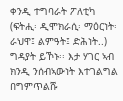ቀንዲ ተግባራት ፖለቲካ (ፍትሒ፡ ዲሞክራሲ፡ ማዕርነት፡ ራህዋ፤ ልምዓት፤ ድሕነት..) ግዳያት ይኾኑ፡፡ እታ ሃገር ኣብ ክንዲ ንሰብኣውነት እተገልግል በግምጥልሹ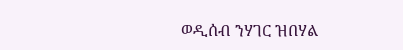ወዲሰብ ንሃገር ዝበሃል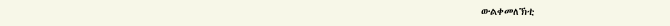ውልቀመለኽቲ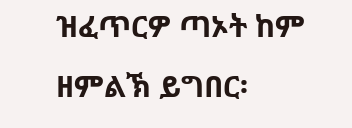ዝፈጥርዎ ጣኦት ከም ዘምልኽ ይግበር፡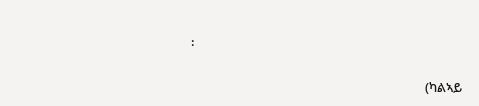፡

                                                                              (ካልኣይ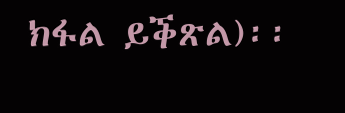ክፋል ይቕጽል)፡፡